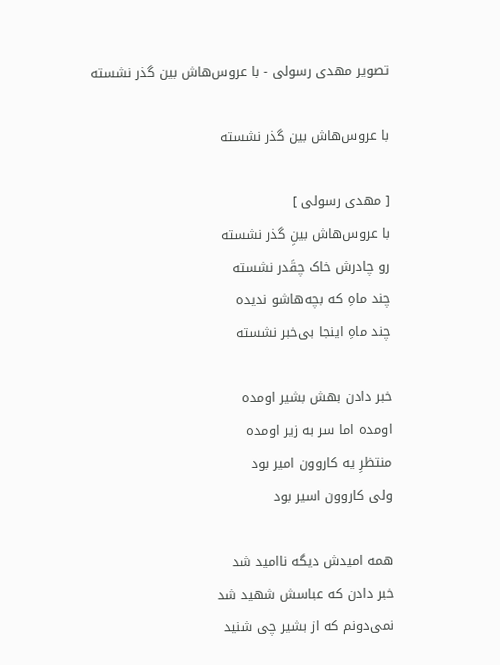تصویر مهدی رسولی - با عروس‌هاش بین گذر نشسته

با عروس‌هاش بین گذر نشسته

[ مهدی رسولی ]
با عروس‌هاش بینِ گذر نشسته
رو چادرش خاک چقَدر نشسته
چند ماهِ که بچه‌هاشو ندیده
چند ماهِ اینجا بی‌خبر نشسته

خبر دادن بهش بشیر اومده
اومده اما سر به زیر اومده
منتظرِ یه کاروون امیر بود
ولی کاروون اسیر بود

همه امیدش دیگه ناامید شد
خبر دادن که عباسش شهید شد
نمی‌دونم که از بشیر چی شنید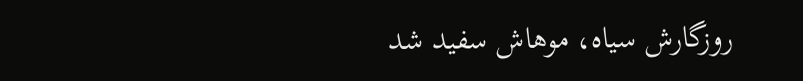روزگارش سیاه، موهاش سفید شد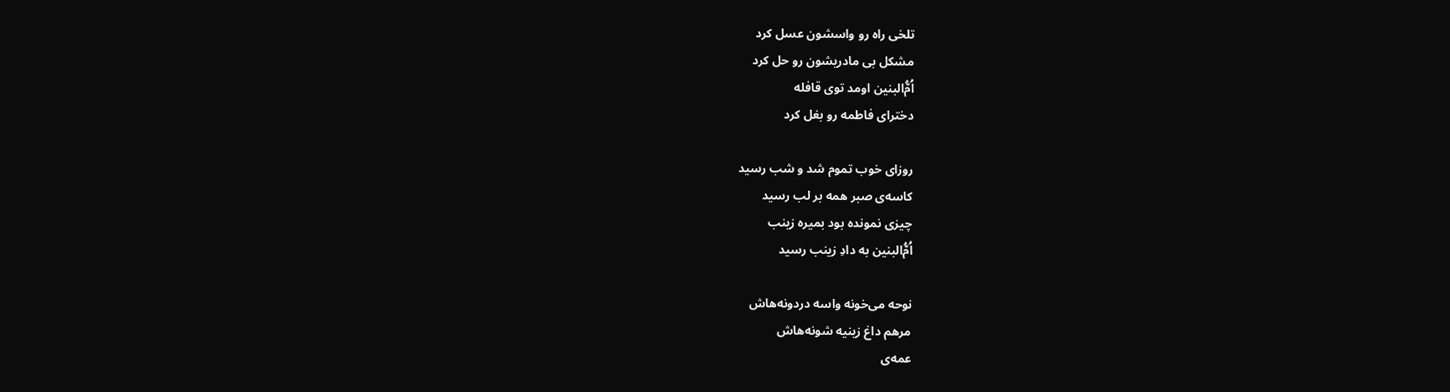تلخی راه رو واسشون عسل کرد
مشکل بی‌ مادریشون رو حل کرد
اُمُّ‌البنین اومد توی قافله
دخترای فاطمه رو بغل کرد

روزای خوب تموم شد و شب رسید
کاسه‌ی صبر همه بر لب رسید
چیزی نمونده بود بمیره زینب
اُمُّ‌البنین به دادِ زینب رسید

نوحه می‌خونه واسه دردونه‌هاش
مرهم داغ زینیه شونه‌هاش
عمه‌ی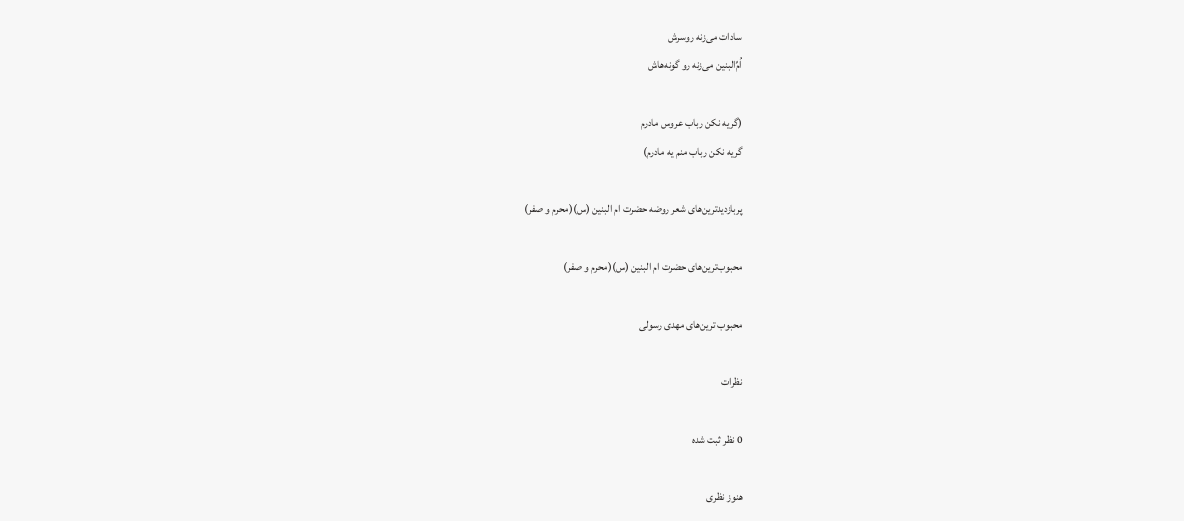سادات می‌زنه روسرش
اُمِّ‌البنین می‌زنه رو گونه‌هاش

(گریه نکن رباب عروس مادرم
گریه نکن رباب منم یه مادرم)

پربازدید‌ترین‌های شعر روضه حضرت ام البنین (س)(محرم و صفر)

محبوب‌ترین‌های حضرت ام البنین (س)(محرم و صفر)

محبوب ترین‌های مهدی رسولی

نظرات

0 نظر ثبت شده

هنوز نظری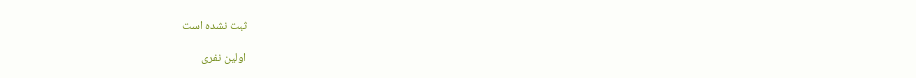ثبت نشده است

اولین نفری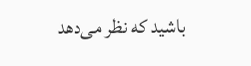باشید که نظر می‌دهد